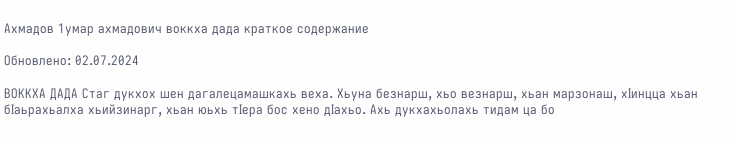Ахмадов 1умар ахмадович воккха дада краткое содержание

Обновлено: 02.07.2024

ВОККХА ДАДА Стаг дукхох шен дагалецамашкахь веха. Хьуна безнарш, хьо везнарш, хьан марзонаш, хIинцца хьан бIаьрахьалха хьийзинарг, хьан юьхь тIера бос хено дIахьо. Ахь дукхахьолахь тидам ца бо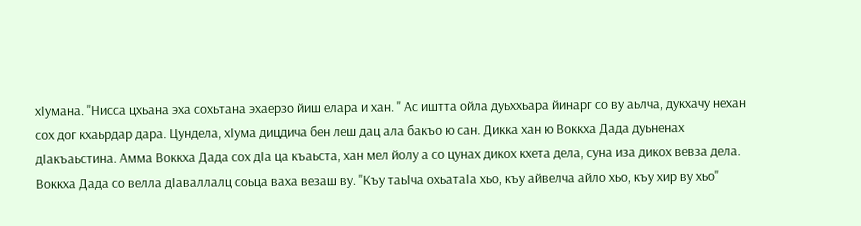хIумана. "Нисса цхьана эха сохьтана эхаерзо йиш елара и хан. " Ас иштта ойла дуьххьара йинарг со ву аьлча, дукхачу нехан сох дог кхаьрдар дара. Цундела, хIума дицдича бен леш дац ала бакъо ю сан. Дикка хан ю Воккха Дада дуьненах дIакъаьстина. Амма Воккха Дада сох дIа ца къаьста, хан мел йолу а со цунах дикох кхета дела, суна иза дикох вевза дела. Воккха Дада со велла дIаваллалц соьца ваха везаш ву. "Къу таьIча охьатаIа хьо, къу айвелча айло хьо, къу хир ву хьо"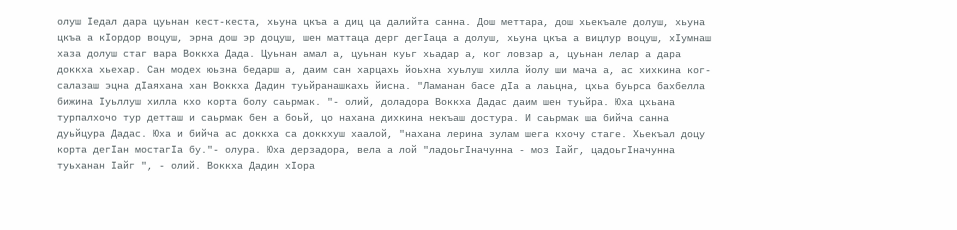олуш Iедал дара цуьнан кест-кеста, хьуна цкъа а диц ца далийта санна. Дош меттара, дош хьекъале долуш, хьуна цкъа а кIордор воцуш, эрна дош эр доцуш, шен маттаца дерг дегIаца а долуш, хьуна цкъа а вицлур воцуш, хIумнаш хаза долуш стаг вара Воккха Дада. Цуьнан амал а, цуьнан куьг хьадар а, ког ловзар а, цуьнан лелар а дара доккха хьехар. Сан модех юьзна бедарш а, даим сан харцахь йоьхна хуьлуш хилла йолу ши мача а, ас хихкина ког-салазаш эцна дIаяхана хан Воккха Дадин туьйранашкахь йисна. "Ламанан басе дIа а лаьцна, цхьа буьрса бахбелла бижина Iуьллуш хилла кхо корта болу саьрмак. "- олий, доладора Воккха Дадас даим шен туьйра. Юха цхьана турпалхочо тур детташ и саьрмак бен а боьй, цо нахана дихкина некъаш достура. И саьрмак ша бийча санна дуьйцура Дадас. Юха и бийча ас доккха са доккхуш хаалой, "нахана лерина зулам шега кхочу стаге. Хьекъал доцу корта дегIан мостагIа бу."- олура. Юха дерзадора, вела а лой "ладоьгIначунна - моз Iайг, цадоьгIначунна туьханан Iайг ", - олий. Воккха Дадин хIора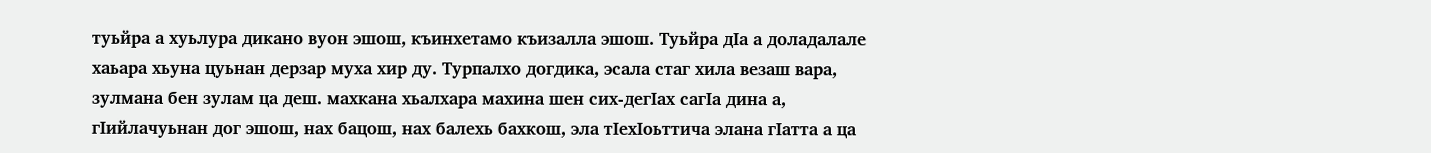туьйра а хуьлура дикано вуон эшош, къинхетамо къизалла эшош. Туьйра дIа а доладалале хаьара хьуна цуьнан дерзар муха хир ду. Турпалхо догдика, эсала стаг хила везаш вара, зулмана бен зулам ца деш. махкана хьалхара махина шен сих-дегIах сагIа дина а, гIийлачуьнан дог эшош, нах бацош, нах балехь бахкош, эла тIехIоьттича элана гIатта а ца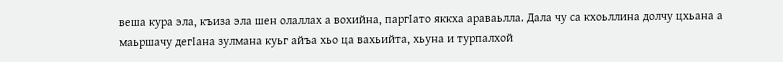веша кура эла, къиза эла шен олаллах а вохийна, паргIато яккха араваьлла. Дала чу са кхоьллина долчу цхьана а маьршачу дегIана зулмана куьг айъа хьо ца вахьийта, хьуна и турпалхой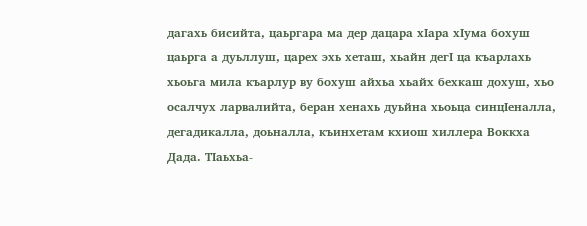дагахь бисийта, цаьргара ма дер дацара хIара хIума бохуш цаьрга а дуьллуш, царех эхь хеташ, хьайн дегI ца къарлахь хьоьга мила къарлур ву бохуш айхьа хьайх бехкаш дохуш, хьо осалчух ларвалийта, беран хенахь дуьйна хьоьца синцIеналла, дегадикалла, доьналла, къинхетам кхиош хиллера Воккха Дада. ТIаьхьа-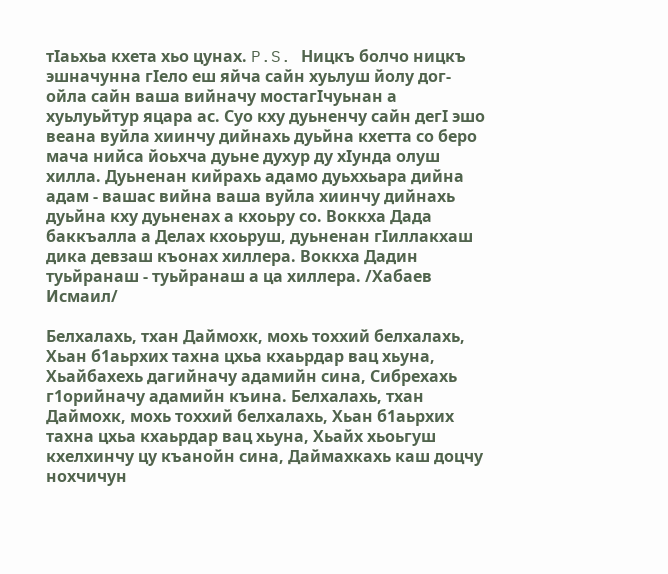тIаьхьа кхета хьо цунах. P.S. Ницкъ болчо ницкъ эшначунна гIело еш яйча сайн хуьлуш йолу дог-ойла сайн ваша вийначу мостагIчуьнан а хуьлуьйтур яцара ас. Суо кху дуьненчу сайн дегI эшо веана вуйла хиинчу дийнахь дуьйна кхетта со беро мача нийса йоьхча дуьне духур ду хIунда олуш хилла. Дуьненан кийрахь адамо дуьххьара дийна адам - вашас вийна ваша вуйла хиинчу дийнахь дуьйна кху дуьненах а кхоьру со. Воккха Дада баккъалла а Делах кхоьруш, дуьненан гIиллакхаш дика девзаш къонах хиллера. Воккха Дадин туьйранаш - туьйранаш а ца хиллера. /Хабаев Исмаил/

Белхалахь, тхан Даймохк, мохь тоххий белхалахь, Хьан б1аьрхих тахна цхьа кхаьрдар вац хьуна, Хьайбахехь дагийначу адамийн сина, Сибрехахь г1орийначу адамийн къина. Белхалахь, тхан Даймохк, мохь тоххий белхалахь, Хьан б1аьрхих тахна цхьа кхаьрдар вац хьуна, Хьайх хьоьгуш кхелхинчу цу къанойн сина, Даймахкахь каш доцчу нохчичун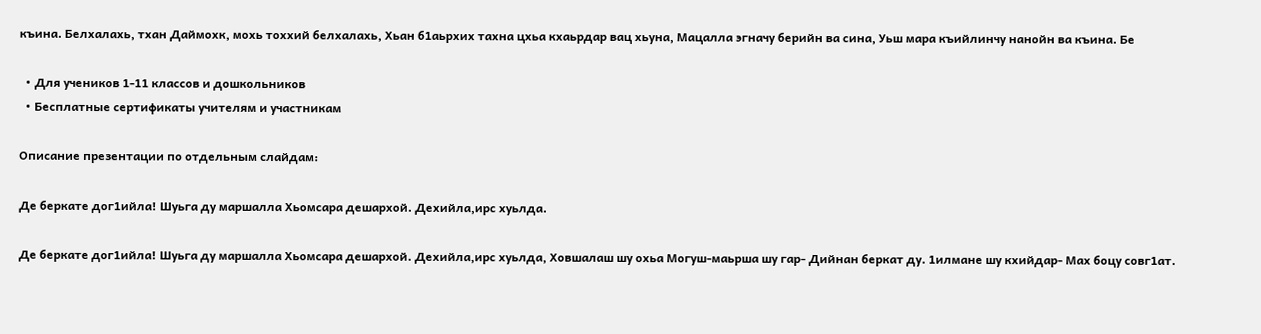къина. Белхалахь, тхан Даймохк, мохь тоххий белхалахь, Хьан б1аьрхих тахна цхьа кхаьрдар вац хьуна, Мацалла эгначу берийн ва сина, Уьш мара къийлинчу нанойн ва къина. Бе

  • Для учеников 1-11 классов и дошкольников
  • Бесплатные сертификаты учителям и участникам

Описание презентации по отдельным слайдам:

Де беркате дог1ийла! Шуьга ду маршалла Хьомсара дешархой. Дехийла,ирс хуьлда.

Де беркате дог1ийла! Шуьга ду маршалла Хьомсара дешархой. Дехийла,ирс хуьлда, Ховшалаш шу охьа Могуш-маьрша шу гар- Дийнан беркат ду. 1илмане шу кхийдар- Мах боцу совг1ат.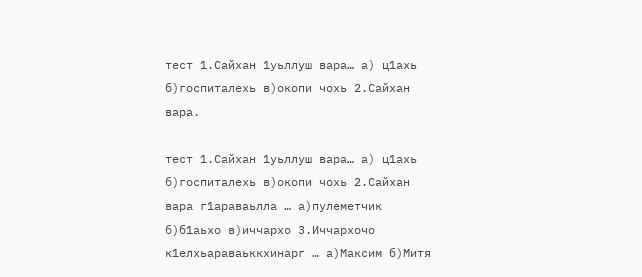тест 1.Сайхан 1уьллуш вара… а) ц1ахь б)госпиталехь в)окопи чохь 2.Сайхан вара.

тест 1.Сайхан 1уьллуш вара… а) ц1ахь б)госпиталехь в)окопи чохь 2.Сайхан вара г1араваьлла … а)пулеметчик б)б1аьхо в)иччархо 3.Иччархочо к1елхьараваьккхинарг … а)Максим б)Митя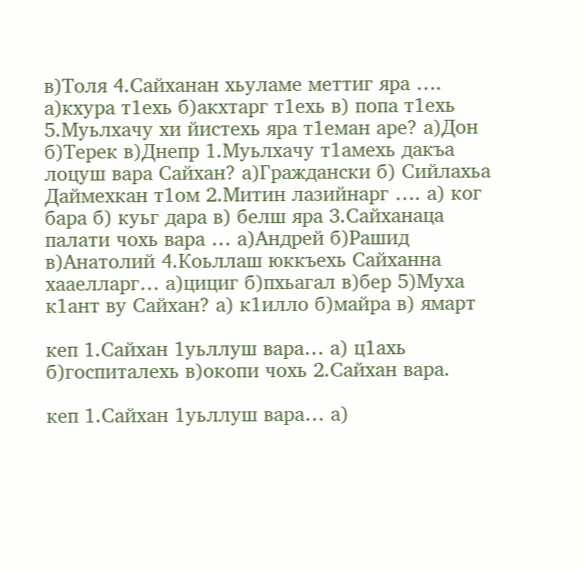в)Толя 4.Сайханан хьуламе меттиг яра …. а)кхура т1ехь б)акхтарг т1ехь в) попа т1ехь 5.Муьлхачу хи йистехь яра т1еман аре? а)Дон б)Терек в)Днепр 1.Муьлхачу т1амехь дакъа лоцуш вара Сайхан? а)Граждански б) Сийлахьа Даймехкан т1ом 2.Митин лазийнарг …. а) ког бара б) куьг дара в) белш яра 3.Сайханаца палати чохь вара … а)Андрей б)Рашид в)Анатолий 4.Коьллаш юккъехь Сайханна хааелларг… а)цициг б)пхьагал в)бер 5)Муха к1ант ву Сайхан? а) к1илло б)майра в) ямарт

кеп 1.Сайхан 1уьллуш вара… а) ц1ахь б)госпиталехь в)окопи чохь 2.Сайхан вара.

кеп 1.Сайхан 1уьллуш вара… а)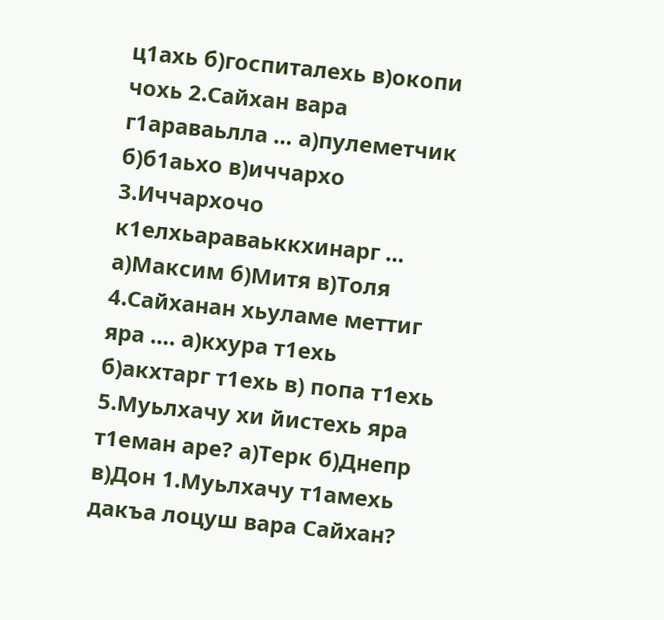ц1ахь б)госпиталехь в)окопи чохь 2.Сайхан вара г1араваьлла … а)пулеметчик б)б1аьхо в)иччархо 3.Иччархочо к1елхьараваьккхинарг … а)Максим б)Митя в)Толя 4.Сайханан хьуламе меттиг яра …. а)кхура т1ехь б)акхтарг т1ехь в) попа т1ехь 5.Муьлхачу хи йистехь яра т1еман аре? а)Терк б)Днепр в)Дон 1.Муьлхачу т1амехь дакъа лоцуш вара Сайхан?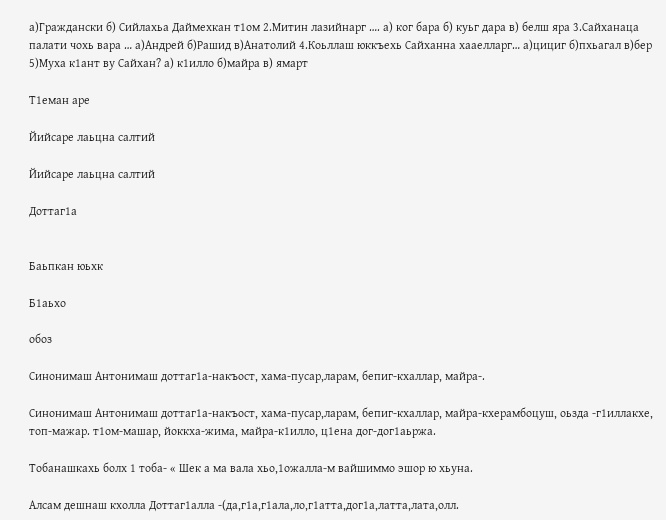а)Граждански б) Сийлахьа Даймехкан т1ом 2.Митин лазийнарг …. а) ког бара б) куьг дара в) белш яра 3.Сайханаца палати чохь вара … а)Андрей б)Рашид в)Анатолий 4.Коьллаш юккъехь Сайханна хааелларг… а)цициг б)пхьагал в)бер 5)Муха к1ант ву Сайхан? а) к1илло б)майра в) ямарт

Т1еман аре

Йийсаре лаьцна салтий

Йийсаре лаьцна салтий

Доттаг1а


Баьпкан юьхк

Б1аьхо

обоз

Синонимаш Антонимаш доттаг1а-накъост, хама-пусар,ларам, бепиг-кхаллар, майра-.

Синонимаш Антонимаш доттаг1а-накъост, хама-пусар,ларам, бепиг-кхаллар, майра-кхерамбоцуш, оьзда -г1иллакхе, топ-мажар. т1ом-машар, йоккха-жима, майра-к1илло, ц1ена дог-дог1аьржа.

Тобанашкахь болх 1 тоба- « Шек а ма вала хьо,1ожалла-м вайшиммо эшор ю хьуна.

Алсам дешнаш кхолла Доттаг1алла -(да,г1а,г1ала,ло,г1атта,дог1а,латта,лата,олл.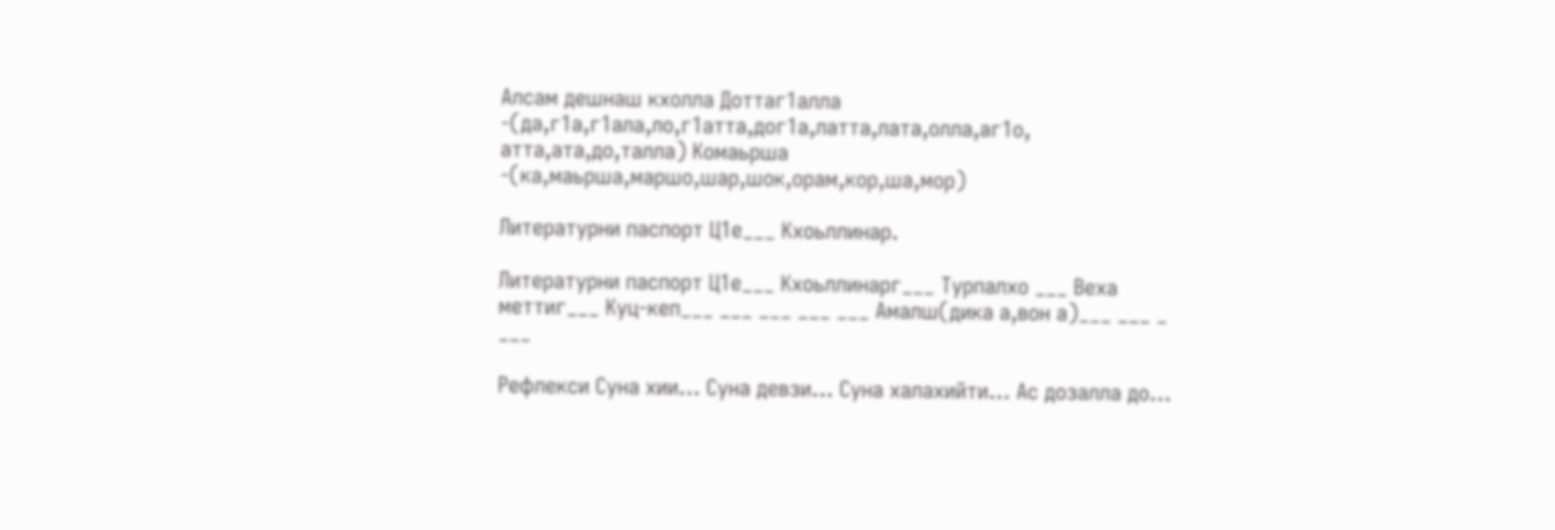Алсам дешнаш кхолла Доттаг1алла -(да,г1а,г1ала,ло,г1атта,дог1а,латта,лата,олла,аг1о, атта,ата,до,талла) Комаьрша -(ка,маьрша,маршо,шар,шок,орам,кор,ша,мор)

Литературни паспорт Ц1е___ Кхоьллинар.

Литературни паспорт Ц1е___ Кхоьллинарг___ Турпалхо ___ Веха меттиг___ Куц-кеп___ ___ ___ ___ ___ Амалш(дика а,вон а)___ ___ _ ___

Рефлекси Суна хии… Суна девзи… Суна халахийти… Ас дозалла до…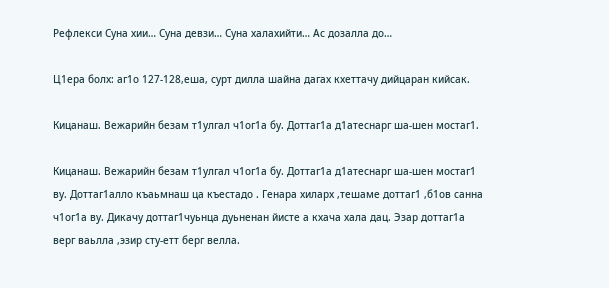Рефлекси Суна хии… Суна девзи… Суна халахийти… Ас дозалла до…

Ц1ера болх: аг1о 127-128,еша, сурт дилла шайна дагах кхеттачу дийцаран кийсак.

Кицанаш. Вежарийн безам т1улгал ч1ог1а бу. Доттаг1а д1атеснарг ша-шен мостаг1.

Кицанаш. Вежарийн безам т1улгал ч1ог1а бу. Доттаг1а д1атеснарг ша-шен мостаг1 ву. Доттаг1алло къаьмнаш ца къестадо . Генара хиларх ,тешаме доттаг1 ,б1ов санна ч1ог1а ву. Дикачу доттаг1чуьнца дуьненан йисте а кхача хала дац. Эзар доттаг1а верг ваьлла ,эзир сту-етт берг велла.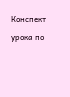Конспект урока по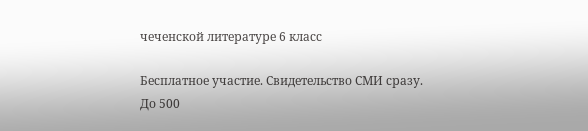чеченской литературе 6 класс

Бесплатное участие. Свидетельство СМИ сразу.
До 500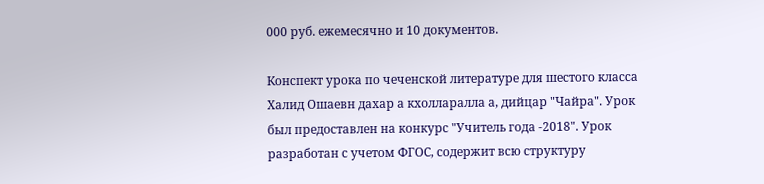000 руб. ежемесячно и 10 документов.

Конспект урока по чеченской литературе для шестого класса Халид Ошаевн дахар а кхолларалла а, дийцар "Чайра". Урок был предоставлен на конкурс "Учитель года -2018". Урок разработан с учетом ФГОС, содержит всю структуру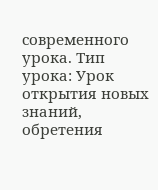современного урока. Тип урока: Урок открытия новых знаний, обретения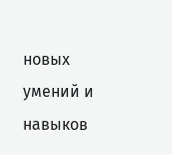новых умений и навыков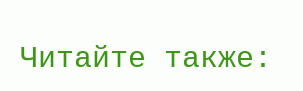Читайте также: